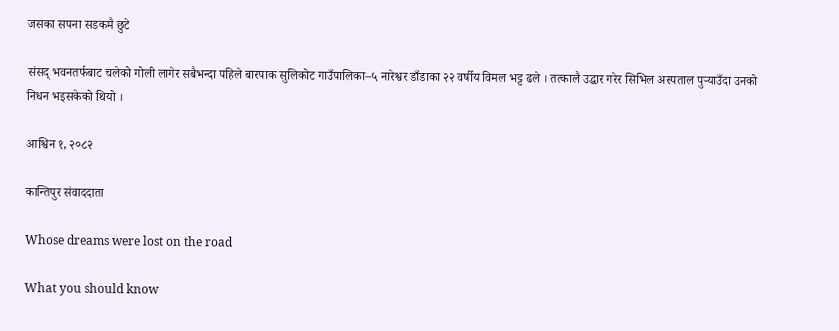जसका सपना सडकमै छुटे

संसद् भवनतर्फबाट चलेको गोली लागेर सबैभन्दा पहिले बारपाक सुलिकोट गाउँपालिका–५ नारेश्वर डाँडाका २२ वर्षीय विमल भट्ट ढले । तत्कालै उद्धार गरेर सिभिल अस्पताल पुर्‍याउँदा उनको निधन भइसकेको थियो ।

आश्विन १, २०८२

कान्तिपुर संवाददाता

Whose dreams were lost on the road

What you should know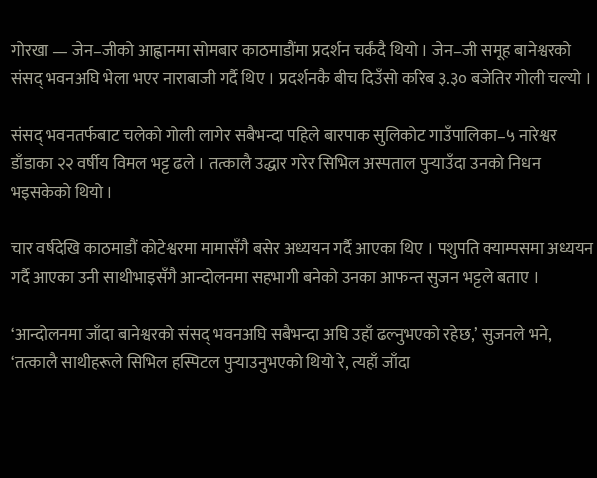गोरखा — जेन–जीको आह्वानमा सोमबार काठमाडौंमा प्रदर्शन चर्कंदै थियो । जेन–जी समूह बानेश्वरको संसद् भवनअघि भेला भएर नाराबाजी गर्दै थिए । प्रदर्शनकै बीच दिउँसो करिब ३.३० बजेतिर गोली चल्यो ।

संसद् भवनतर्फबाट चलेको गोली लागेर सबैभन्दा पहिले बारपाक सुलिकोट गाउँपालिका–५ नारेश्वर डाँडाका २२ वर्षीय विमल भट्ट ढले । तत्कालै उद्धार गरेर सिभिल अस्पताल पुर्‍याउँदा उनको निधन भइसकेको थियो ।

चार वर्षदेखि काठमाडौं कोटेश्वरमा मामासँगै बसेर अध्ययन गर्दै आएका थिए । पशुपति क्याम्पसमा अध्ययन गर्दै आएका उनी साथीभाइसँगै आन्दोलनमा सहभागी बनेको उनका आफन्त सुजन भट्टले बताए ।

‘आन्दोलनमा जाँदा बानेश्वरको संसद् भवनअघि सबैभन्दा अघि उहाँ ढल्नुभएको रहेछ,’ सुजनले भने, ‘तत्कालै साथीहरूले सिभिल हस्पिटल पुर्‍याउनुभएको थियो रे, त्यहाँ जाँदा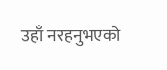उहाँ नरहनुभएको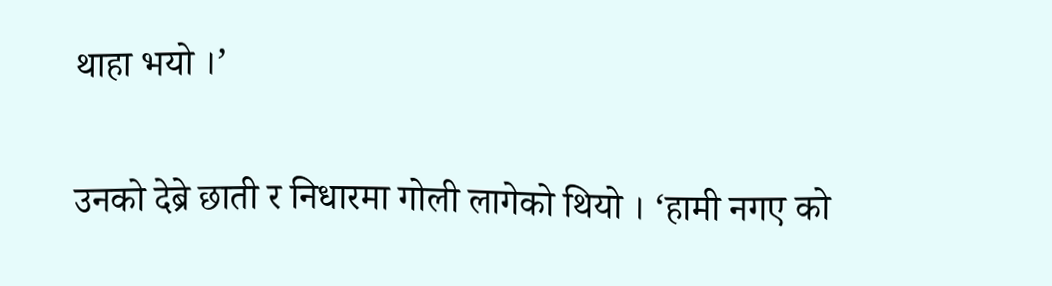थाहा भयो ।’

उनको देब्रे छाती र निधारमा गोली लागेको थियो । ‘हामी नगए को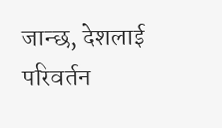जान्छ, देशलाई परिवर्तन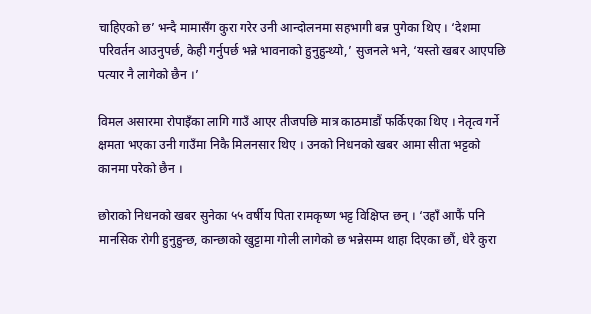चाहिएको छ’ भन्दै मामासँग कुरा गरेर उनी आन्दोलनमा सहभागी बन्न पुगेका थिए । ‘देशमा परिवर्तन आउनुपर्छ, केही गर्नुपर्छ भन्ने भावनाको हुनुहुन्थ्यो,’ सुजनले भने, ‘यस्तो खबर आएपछि पत्यार नै लागेको छैन ।’

विमल असारमा रोपाइँका लागि गाउँ आएर तीजपछि मात्र काठमाडौं फर्किएका थिए । नेतृत्व गर्ने क्षमता भएका उनी गाउँमा निकै मिलनसार थिए । उनको निधनको खबर आमा सीता भट्टको कानमा परेको छैन ।

छोराको निधनको खबर सुनेका ५५ वर्षीय पिता रामकृष्ण भट्ट विक्षिप्त छन् । ‘उहाँ आफैं पनि मानसिक रोगी हुनुहुन्छ, कान्छाको खुट्टामा गोली लागेको छ भन्नेसम्म थाहा दिएका छौं, धेरै कुरा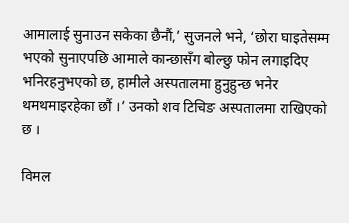आमालाई सुनाउन सकेका छैनौं,’ सुजनले भने, ‘छोरा घाइतेसम्म भएको सुनाएपछि आमाले कान्छासँग बोल्छु फोन लगाइदिए भनिरहनुभएको छ, हामीले अस्पतालमा हुनुहुन्छ भनेर थमथमाइरहेका छौं ।’ उनको शव टिचिङ अस्पतालमा राखिएको छ ।

विमल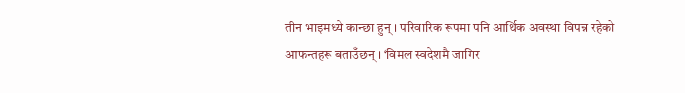तीन भाइमध्ये कान्छा हुन् । परिवारिक रूपमा पनि आर्थिक अवस्था विपन्न रहेको आफन्तहरू बताउँछन् । ‘विमल स्वदेशमै जागिर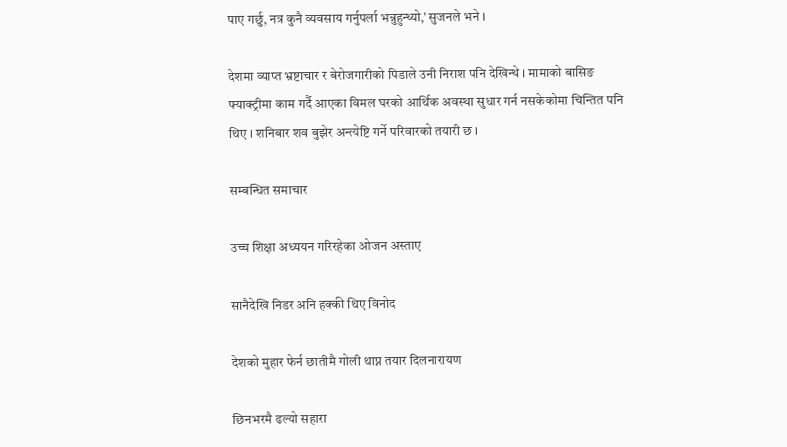पाए गर्छु, नत्र कुनै व्यवसाय गर्नुपर्ला भन्नुहुन्थ्यो,’ सुजनले भने ।

देशमा व्याप्त भ्रष्टाचार र बेरोजगारीको पिडाले उनी निराश पनि देखिन्थे । मामाको बासिङ फ्याक्ट्रीमा काम गर्दै आएका विमल घरको आर्थिक अवस्था सुधार गर्न नसकेकोमा चिन्तित पनि थिए । शनिबार शव बुझेर अन्त्येष्टि गर्ने परिवारको तयारी छ ।

सम्बन्धित समाचार

उच्च शिक्षा अध्ययन गरिरहेका ओजन अस्ताए

सानैदेखि निडर अनि हक्की थिए विनोद

देशको मुहार फेर्न छातीमै गोली थाप्न तयार दिलनारायण

छिनभरमै ढल्यो सहारा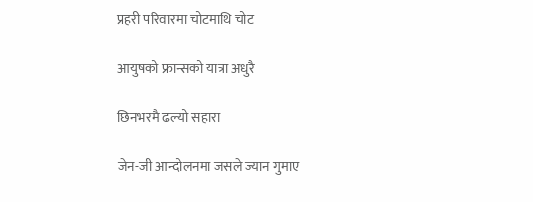प्रहरी परिवारमा चोटमाथि चोट

आयुषको फ्रान्सको यात्रा अधुरै

छिनभरमै ढल्यो सहारा

जेन-जी आन्दोलनमा जसले ज्यान गुमाए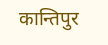कान्तिपुर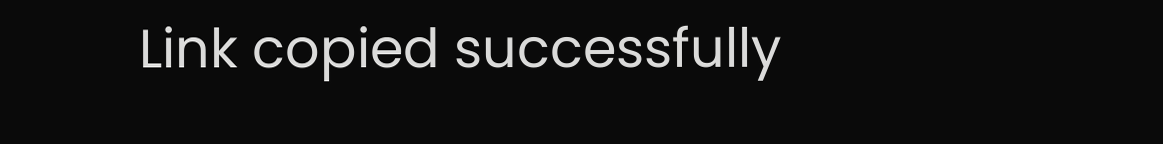Link copied successfully